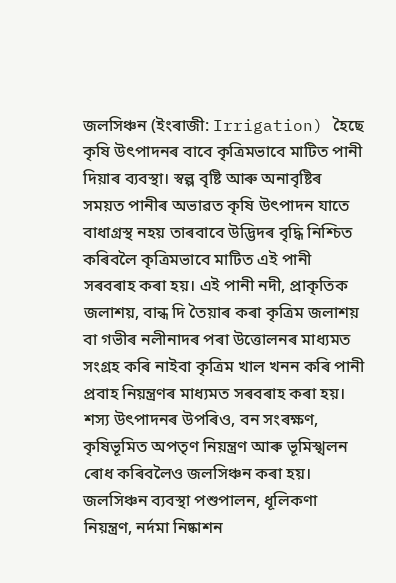জলসিঞ্চন (ইংৰাজী: Irrigation) হৈছে কৃষি উৎপাদনৰ বাবে কৃত্ৰিমভাবে মাটিত পানী দিয়াৰ ব্যবস্থা। স্বল্প বৃষ্টি আৰু অনাবৃষ্টিৰ সময়ত পানীৰ অভাৱত কৃষি উৎপাদন যাতে বাধাগ্ৰস্থ নহয় তাৰবাবে উদ্ভিদৰ বৃদ্ধি নিশ্চিত কৰিবলৈ কৃত্ৰিমভাবে মাটিত এই পানী সৰবৰাহ কৰা হয়। এই পানী নদী, প্ৰাকৃতিক জলাশয়, বান্ধ দি তৈয়াৰ কৰা কৃত্ৰিম জলাশয় বা গভীৰ নলীনাদৰ পৰা উত্তোলনৰ মাধ্যমত সংগ্ৰহ কৰি নাইবা কৃত্ৰিম খাল খনন কৰি পানী প্ৰবাহ নিয়ন্ত্ৰণৰ মাধ্যমত সৰবৰাহ কৰা হয়। শস্য উৎপাদনৰ উপৰিও, বন সংৰক্ষণ, কৃষিভূমিত অপতৃণ নিয়ন্ত্ৰণ আৰু ভূমিস্খলন ৰোধ কৰিবলৈও জলসিঞ্চন কৰা হয়।
জলসিঞ্চন ব্যবস্থা পশুপালন, ধূলিকণা নিয়ন্ত্ৰণ, নৰ্দমা নিষ্কাশন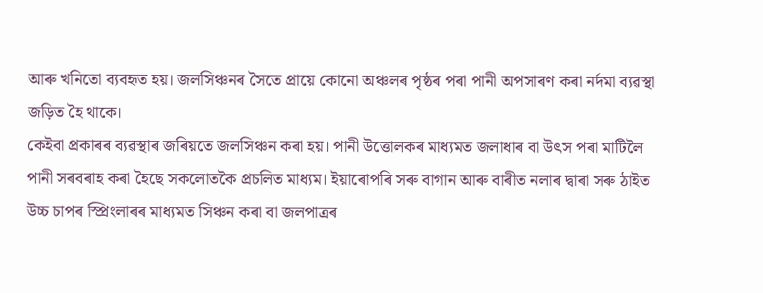আৰু খনিতো ব্যবহৃত হয়। জলসিঞ্চনৰ সৈতে প্ৰায়ে কোনো অঞ্চলৰ পৃষ্ঠৰ পৰা পানী অপসাৰণ কৰা নৰ্দমা ব্যৱস্থা জড়িত হৈ থাকে।
কেইবা প্ৰকাৰৰ ব্যৱস্থাৰ জৰিয়তে জলসিঞ্চন কৰা হয়। পানী উত্তোলকৰ মাধ্যমত জলাধাৰ বা উৎস পৰা মাটিলৈ পানী সৰবৰাহ কৰা হৈছে সকলোতকৈ প্ৰচলিত মাধ্যম। ইয়াৰোপৰি সৰু বাগান আৰু বাৰীত নলাৰ দ্বাৰা সৰু ঠাইত উচ্চ চাপৰ স্প্ৰিংলাৰৰ মাধ্যমত সিঞ্চন কৰা বা জলপাত্ৰৰ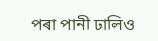পৰা পানী ঢালিও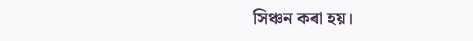সিঞ্চন কৰা হয়।